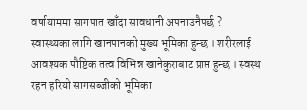वर्षायाममा सागपात खाँदा सावधानी अपनाउनैपर्छ ?
स्वास्थ्यका लागि खानपानको मुख्य भूमिका हुन्छ । शरीरलाई आवश्यक पौष्टिक तत्व विभिन्न खानेकुराबाट प्राप्त हुन्छ । स्वस्थ रहन हरियो सागसब्जीको भूमिका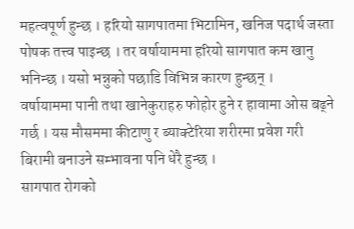महत्वपूर्ण हुन्छ । हरियो सागपातमा भिटामिन, खनिज पदार्थ जस्ता पोषक तत्त्व पाइन्छ । तर वर्षायाममा हरियो सागपात कम खानु भनिन्छ । यसो भन्नुको पछाडि विभिन्न कारण हुन्छन् ।
वर्षायाममा पानी तथा खानेकुराहरु फोहोर हुने र हावामा ओस बढ्ने गर्छ । यस मौसममा कीटाणु र ब्याक्टेरिया शरीरमा प्रवेश गरी बिरामी बनाउने सम्भावना पनि धेरै हुन्छ ।
सागपात रोगको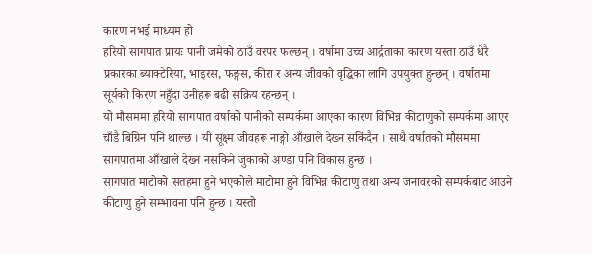कारण नभई माध्यम हो
हरियो सागपात प्रायः पानी जमेको ठाउँ वरपर फल्छन् । वर्षामा उच्च आर्द्रताका कारण यस्ता ठाउँ धेरै प्रकारका ब्याक्टेरिया, भाइरस, फङ्गस, कीरा र अन्य जीवको वृद्धिका लागि उपयुक्त हुन्छन् । वर्षातमा सूर्यको किरण नहुँदा उनीहरू बढी सक्रिय रहन्छन् ।
यो मौसममा हरियो सागपात वर्षाको पानीको सम्पर्कमा आएका कारण विभिन्न कीटाणुको सम्पर्कमा आएर चाँडै बिग्रिन पनि थाल्छ । यी सूक्ष्म जीवहरू नाङ्गो आँखाले देख्न सकिंदैन । साथै वर्षातको मौसममा सागपातमा आँखाले देख्न नसकिने जुकाको अण्डा पनि विकास हुन्छ ।
सागपात माटोको सतहमा हुने भएकोले माटोमा हुने विभिन्न कीटाणु तथा अन्य जनावरको सम्पर्कबाट आउने कीटाणु हुने सम्भावना पनि हुन्छ । यस्तो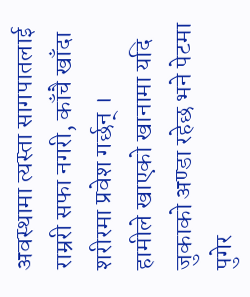अवस्थामा त्यस्ता सागपातलाई राम्ररी सफा नगरी, काँचै खाँदा शरीरमा प्रवेश गर्छन् ।
हामीले खाएको खानामा यदि जुकाको अण्डा रहेछ भने पेटमा पुगेर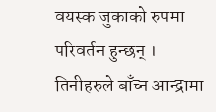वयस्क जुकाको रुपमा परिवर्तन हुन्छन् । तिनीहरुले बाँच्न आन्द्रामा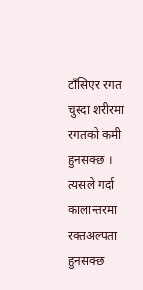टाँसिएर रगत चुस्दा शरीरमा रगतको कमी हुनसक्छ । त्यसले गर्दा कालान्तरमा रक्तअल्पता हुनसक्छ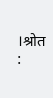।श्रोत :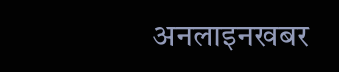अनलाइनखबर